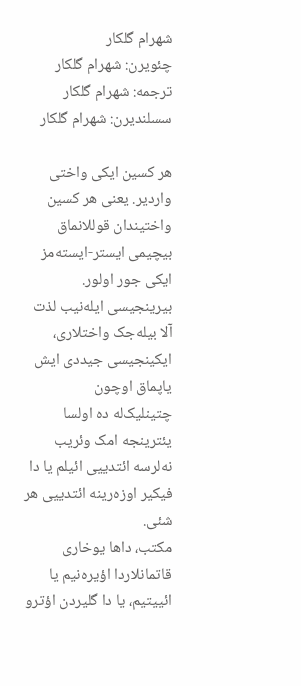شهرام گلکار
چئویرن: شهرام گلکار
ترجمه: شهرام گلکار
سسلندیرن: شهرام گلکار

هر کسین ایکی واختی واردیر. یعنی هر کسین واختیندان قوللانماق بیچیمی ایستر-ایسته‌مز ایکی جور اولور. بیرینجیسی ایله‌نیب لذت آلا بیله‌جک واختلاری، ایکینجیسی جیددی ایش یاپماق اوچون چتینلیک‌له ‌ده اولسا یئترینجه امک وئریب نه‌لرسه ائتدییی ائیلم یا دا فیکیر اوزه‌رینه ائتدییی هر شئی.
مکتب، داها یوخاری قاتمانلاردا اؤیره‌نیم یا ائییتیم، یا دا گلیردن اؤترو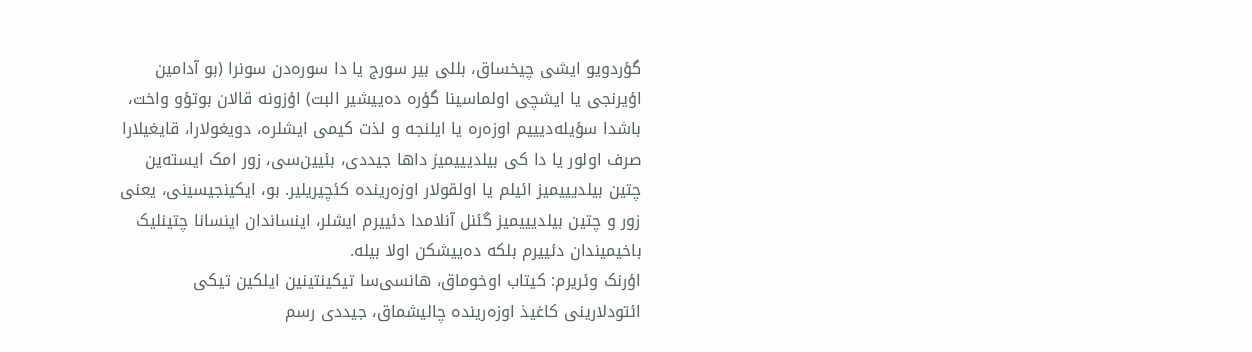گؤردویو ایشی چیخساق، بللی بیر سورج یا دا سوره‌دن سونرا (بو آدامین اؤیرنجی یا ایشچی اولماسینا گؤره ده‌ییشیر البت) اؤزونه قالان بوتؤو واخت، باشدا سؤیله‌دیییم اوزه‌ره یا ایلنجه و لذت کیمی ایشلره، دویغولارا، قایغیلارا صرف اولور یا دا کی بیلدیییمیز داها جیددی، بئیین‌سی، زور امک ایسته‌ین چتین بیلدیییمیز ائیلم یا اولقولار اوزه‌رینده کئچیریلیر. بو، ایکینجیسینی، یعنی زور و چتین بیلدیییمیز گئنل آنلامدا دئییرم ایشلر، اینساندان اینسانا چتینلیک باخیمیندان دئییرم بلکه ده‌ییشکن اولا بیله.
اؤرنک وئریرم: کیتاب اوخوماق، هانسی‌سا تیکینتینین ایلکین تیکی ائتودلارینی کاغیذ اوزه‌رینده چالیشماق، جیددی رسم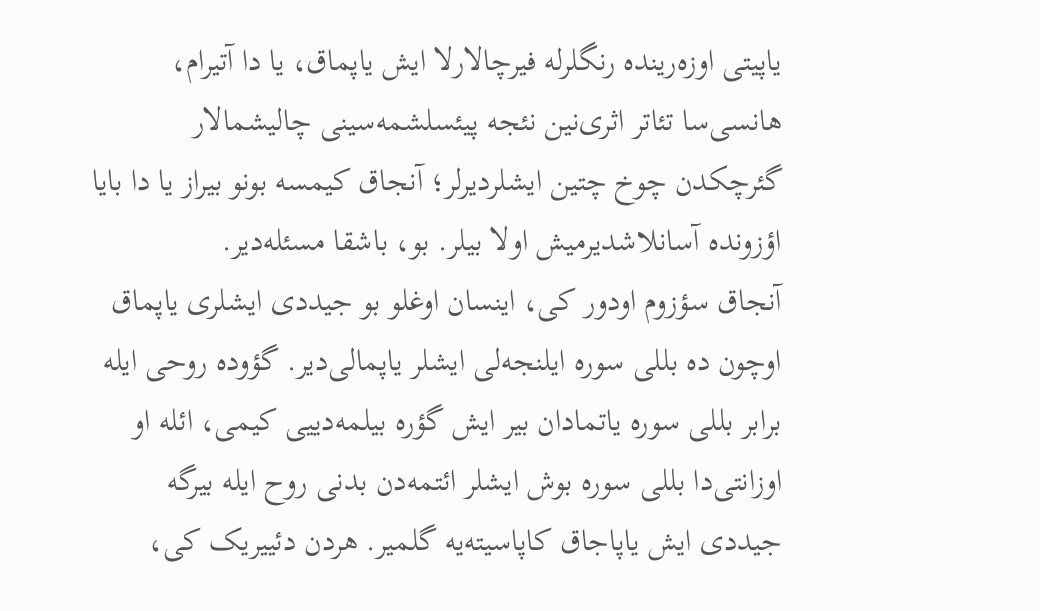یاپیتی اوزه‌رینده رنگلرله فیرچالارلا ایش یاپماق، یا دا آتیرام، هانسی‌سا تئاتر اثری‌نین نئجه پیئسلشمه‌سینی چالیشمالار گئرچکدن چوخ چتین ایشلردیرلر؛ آنجاق کیمسه بونو بیراز یا دا بایا اؤزونده آسانلاشدیرمیش اولا بیلر. بو، باشقا مسئله‌دیر.
آنجاق سؤزوم اودور کی، اینسان اوغلو بو جیددی ایشلری یاپماق اوچون ده بللی سوره ایلنجه‌لی ایشلر یاپمالی‌دیر. گؤوده روحی ایله برابر بللی سوره یاتمادان بیر ایش گؤره بیلمه‌دییی کیمی، ائله او اوزانتی‌دا بللی سوره بوش ایشلر ائتمه‌دن بدنی روح ایله بیرگه جیددی ایش یاپاجاق کاپاسیته‌یه گلمیر. هردن دئییریک کی،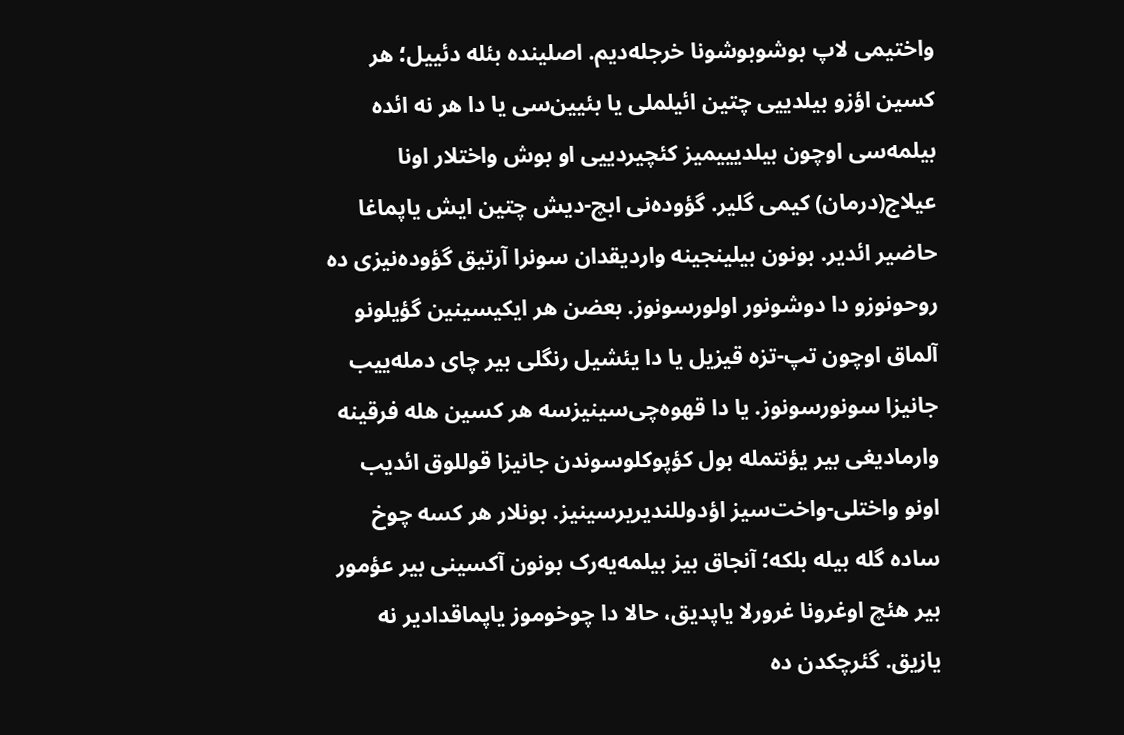واختیمی لاپ بوشوبوشونا خرجله‌دیم. اصلینده بئله دئییل؛ هر کسین اؤزو بیلدییی چتین ائیلملی یا بئیین‌سی یا دا هر نه ائده بیلمه‌سی اوچون بیلدیییمیز کئچیردییی او بوش واختلار اونا عیلاج(درمان) کیمی گلیر. گؤوده‌نی ابچ-دیش چتین ایش یاپماغا حاضیر ائدیر. بونون بیلینجینه واردیقدان سونرا آرتیق گؤوده‌نیزی ده روحونوزو دا دوشونور اولورسونوز. بعضن هر ایکیسینین گؤیلونو آلماق اوچون تپ-تزه قیزیل یا دا یئشیل رنگلی بیر چای دمله‌ییب جانیزا سونورسونوز. یا دا قهوه‌چی‌سینیزسه هر کسین هله فرقینه وارمادیغی بیر یؤنتمله بول کؤپوکلوسوندن جانیزا قوللوق ائدیب اونو واختلی-واخت‌سیز اؤدوللندیریرسینیز. بونلار هر کسه چوخ ساده گله بیله بلکه؛ آنجاق بیز بیلمه‌یه‌رک بونون آکسینی بیر عؤمور بیر هئچ اوغرونا غرورلا یاپدیق، حالا دا چوخوموز یاپماقدادیر نه یازیق. گئرچکدن ده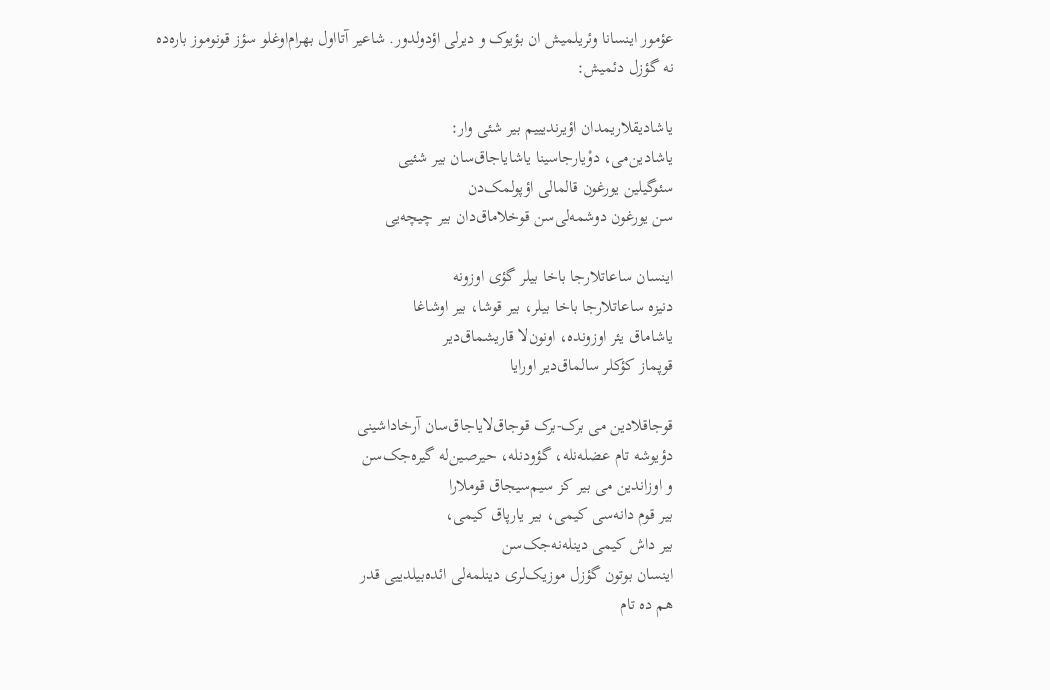عؤمور اینسانا وئریلمیش ان بؤیوک و دیرلی اؤدولدور. شاعیر آتا‌اول بهرام‌اوغلو سؤز قونوموز باره‌ده نه گؤزل دئمیش:

یاشادیقلاریمدان اؤیرندیییم بیر شئی وار:
یاشادین‌می، دوْیارجاسینا یاشایاجاق‌سان بیر شئیی
سئوگیلین یورغون قالمالی اؤپولمک‌دن
سن یورغون دوشمه‌لی‌سن قوخلاماق‌دان بیر چیچه‌یی

اینسان ساعاتلارجا باخا بیلر گؤی اوزونه
دنیزه ساعاتلارجا باخا بیلر، بیر قوشا، بیر اوشاغا
یاشاماق یئر اوزونده، اونون‌لا قاریشماق‌دیر
قوپماز کؤکلر سالماق‌دیر اورایا

قوجاقلادین می برک-برک قوجاق‌لایاجاق‌سان آرخاداشینی
دؤیوشه تام عضله‌نله، گؤودنله، حیرصین‌له گیره‌جک‌سن
و اوزاندین می بیر کز سیم‌سیجاق قوملارا
بیر قوم دانه‌سی کیمی، بیر یارپاق کیمی،
بیر داش کیمی دینله‌نه‌جک‌سن
اینسان بوتون گؤزل موزیک‌لری دینلمه‌لی ائده‌بیلدییی قدر
هم ده تام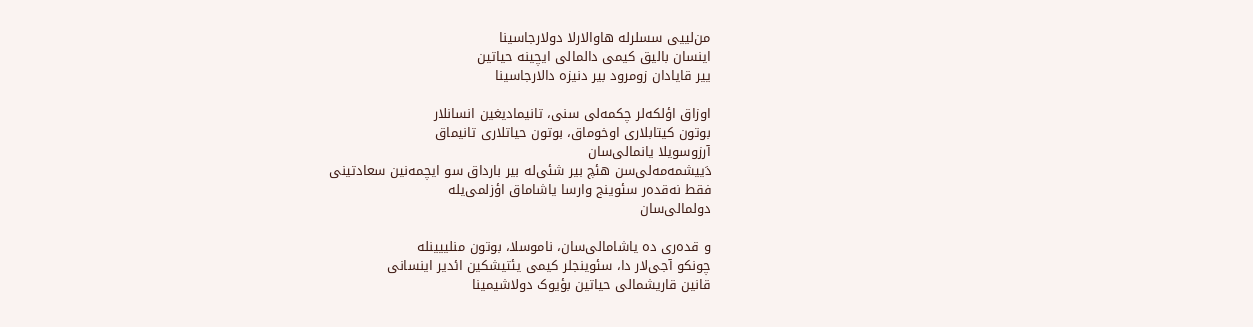من‌لییی سسلرله هاوالارلا دولارجاسینا
اینسان بالیق کیمی دالمالی ایچینه حیاتین
ییر قایادان زومرود بیر دنیزه دالارجاسینا

اوزاق اؤلکه‌لر چکمه‌لی سنی، تانیمادیغین انسانلار
بوتون کیتابلاری اوخوماق، بوتون حیاتلاری تانیماق
آرزوسویلا یانمالی‌سان
دَییشمه‌مه‌لی‌سن هئچ بیر شئی‌له بیر بارداق سو ایچمه‌نین سعادتینی
فقط نه‌قده‌ر سئوینج وارسا یاشاماق اؤزلمی‌یله
دولمالی‌سان

و قده‌ری ده یاشامالی‌سان، ناموسلا، بوتون منلییینله
چونکو آجی‌لار دا، سئوینجلر کیمی یئتیشکین ائدیر اینسانی
قانین قاریشمالی حیاتین بؤیوک دولاشیمینا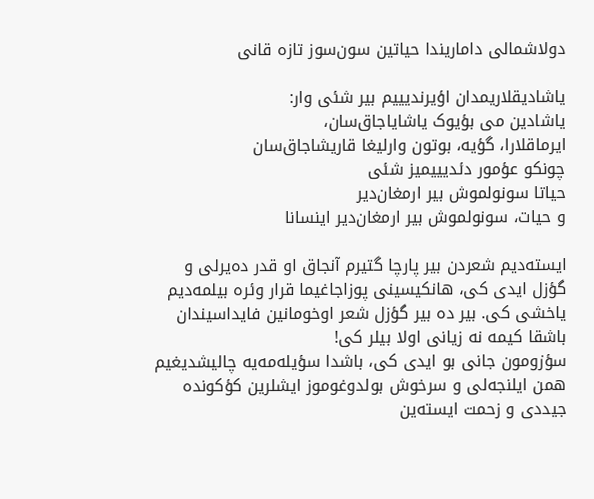دولاشمالی داماریندا حیاتین سون‌سوز تازه قانی

یاشادیقلاریمدان اؤیرندیییم بیر شئی وار:
یاشادین می بؤیوک یاشایاجاق‌سان،
ایرماقلارا، گؤیه، بوتون وارلیغا قاریشاجاق‌سان
چونکو عؤمور دئدیییمیز شئی
حیاتا سونولموش بیر ارمغان‌دیر
و حیات، سونولموش بیر ارمغان‌دیر اینسانا

ایسته‌دیم شعردن بیر پارچا گتیرم آنجاق او قدر ده‌یرلی و گؤزل ایدی کی، هانکیسینی پوزاجاغیما قرار وئره بیلمه‌دیم یاخشی کی. بیر ده بیر گؤزل شعر اوخومانین فایداسیندان باشقا کیمه نه زیانی اولا بیلر کی!
سؤزومون جانی بو ایدی کی، باشدا سؤیله‌مه‌یه چالیشدیغیم همن ایلنجه‌لی و سرخوش بولدوغوموز ایشلرین کؤکونده جیددی و زحمت ایسته‌ین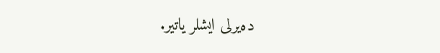ده‌یرلی ایشلر یاتیر.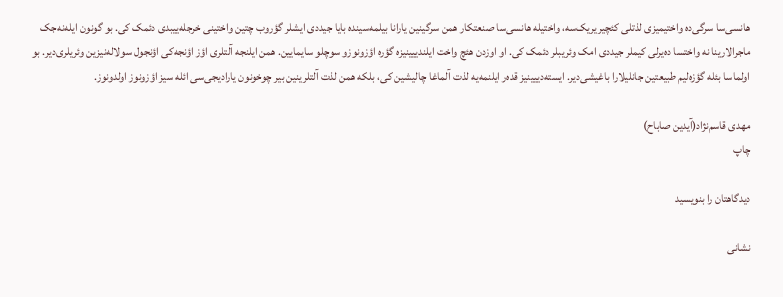هانسی‌سا سرگی‌ده واختیمیزی لذتلی کئچیریریک‌سه، واختیله هانسی‌سا صنعتکار همن سرگینین یارانا بیلمه‌سینده بایا جیددی ایشلر گؤروب چتین واختینی خرجله‌ییبدی دئمک کی. بو گونون ایله‌نه‌جک ماجرالارینا نه واختسا ده‌یرلی کیملر جیددی امک وئریبلر دئمک کی. او اوزدن هئچ واخت ایلندییینیزه گؤره اؤزونوزو سوچلو سایمایین. همن ایلنجه آلتلری اؤز اؤنجه‌کی اؤنجول سولاله‌نیزین وئریلری‌دیر. بو اولماسا بئله گؤزه‌لیم طبیعتین جانلیلارا باغیشی‌دیر. ایسته‌دییینیز قده‌ر ایلنمه‌یه لذت آلماغا چالیشین کی، بلکه همن لذت آلتلرینین بیر چوخونون یارادیجی‌سی ائله سیز اؤزونوز اولدونوز.

مهدی قاسم‌نژاد(آیدین صاباح)
چاپ

دیدگاهتان را بنویسید

نشانی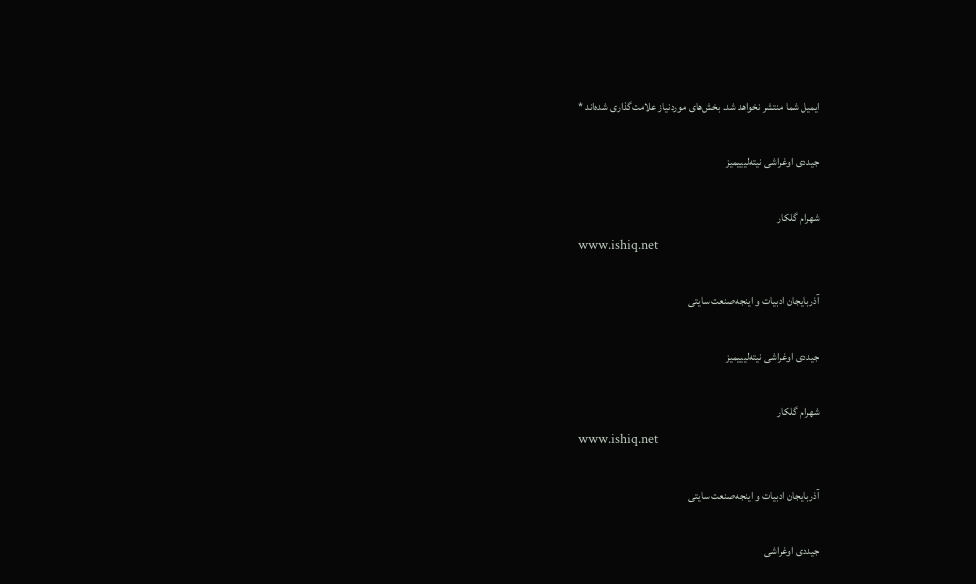ایمیل شما منتشر نخواهد شد. بخش‌های موردنیاز علامت‌گذاری شده‌اند *

جیددی اوغراشی نیته‌لیییمیز

شهرام گلکار
www.ishiq.net

آذربایجان ادبیات و اینجه‌صنعت سایتی

جیددی اوغراشی نیته‌لیییمیز

شهرام گلکار
www.ishiq.net

آذربایجان ادبیات و اینجه‌صنعت سایتی

جیددی اوغراشی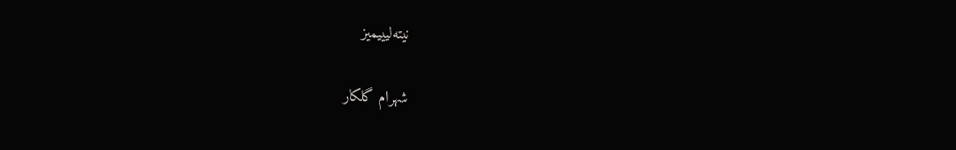نیته‌لیییمیز

شهرام گلکار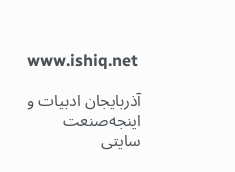www.ishiq.net

آذربایجان ادبیات و اینجه‌صنعت سایتی